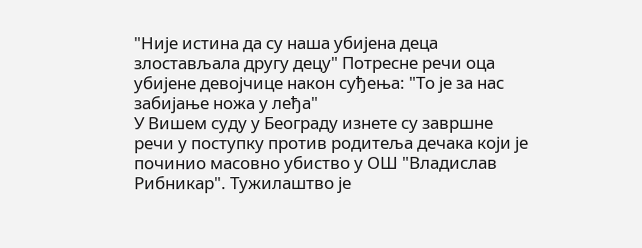"Није истина да су наша убијена деца злостављала другу децу" Потресне речи оца убијене девојчице након суђења: "То је за нас забијање ножа у леђа"
У Вишем суду у Београду изнете су завршне речи у поступку против родитеља дечака који је починио масовно убиство у ОШ "Владислав Рибникар". Тужилаштво је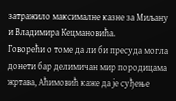затражило максималне казне за Миљану и Владимира Кецмановића.
Говорећи о томе да ли би пресуда могла донети бар делимичан мир породицама жртава, Аћимовић каже да је суђење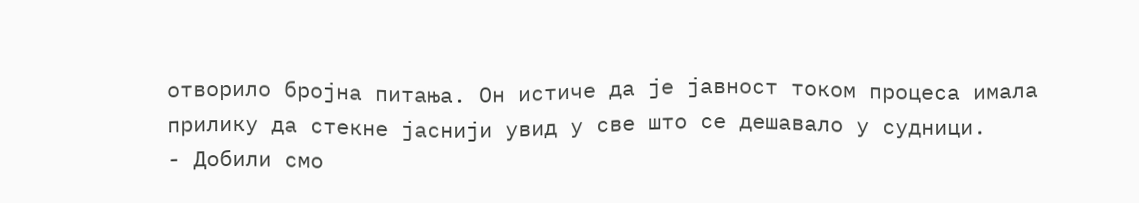отворило бројна питања. Он истиче да је јавност током процеса имала прилику да стекне јаснији увид у све што се дешавало у судници.
- Добили смо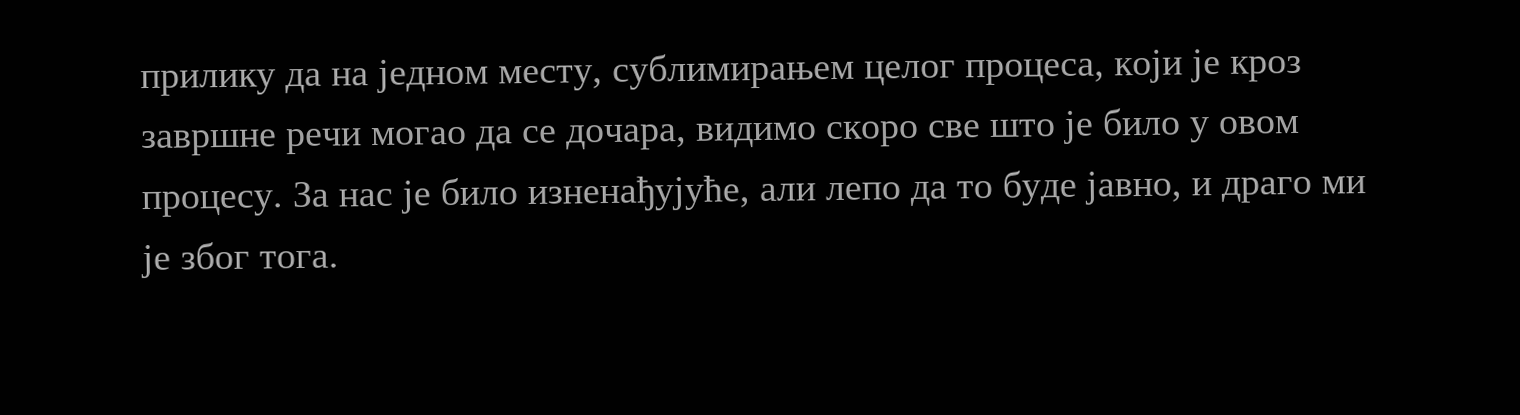прилику да на једном месту, сублимирањем целог процеса, који је кроз завршне речи могао да се дочара, видимо скоро све што је било у овом процесу. За нас је било изненађујуће, али лепо да то буде јавно, и драго ми је због тога.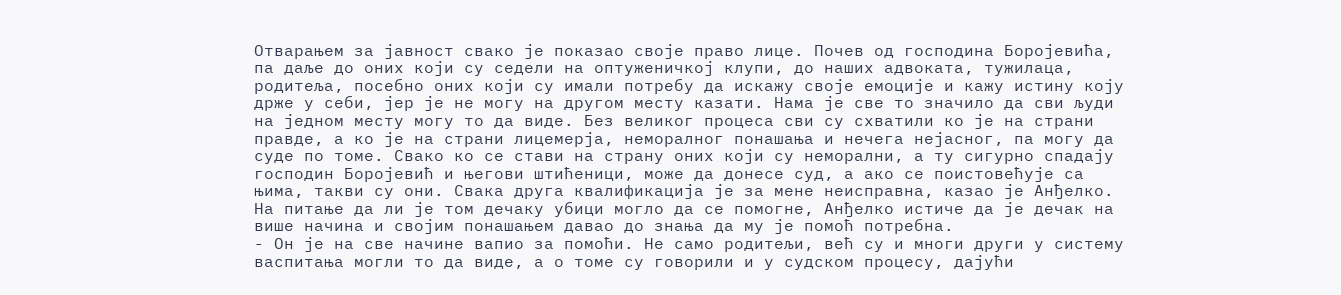Отварањем за јавност свако је показао своје право лице. Почев од господина Боројевића, па даље до оних који су седели на оптуженичкој клупи, до наших адвоката, тужилаца, родитеља, посебно оних који су имали потребу да искажу своје емоције и кажу истину коју држе у себи, јер је не могу на другом месту казати. Нама је све то значило да сви људи на једном месту могу то да виде. Без великог процеса сви су схватили ко је на страни правде, а ко је на страни лицемерја, неморалног понашања и нечега нејасног, па могу да суде по томе. Свако ко се стави на страну оних који су неморални, а ту сигурно спадају господин Боројевић и његови штићеници, може да донесе суд, а ако се поистовећује са њима, такви су они. Свака друга квалификација је за мене неисправна, казао је Анђелко.
На питање да ли је том дечаку убици могло да се помогне, Анђелко истиче да је дечак на више начина и својим понашањем давао до знања да му је помоћ потребна.
- Он је на све начине вапио за помоћи. Не само родитељи, већ су и многи други у систему васпитања могли то да виде, а о томе су говорили и у судском процесу, дајући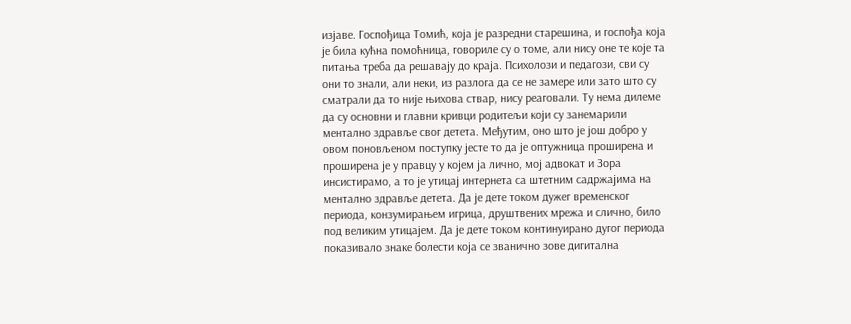изјаве. Госпођица Томић, која је разредни старешина, и госпођа која је била кућна помоћница, говориле су о томе, али нису оне те које та питања треба да решавају до краја. Психолози и педагози, сви су они то знали, али неки, из разлога да се не замере или зато што су сматрали да то није њихова ствар, нису реаговали. Ту нема дилеме да су основни и главни кривци родитељи који су занемарили ментално здравље свог детета. Међутим, оно што је још добро у овом поновљеном поступку јесте то да је оптужница проширена и проширена је у правцу у којем ја лично, мој адвокат и Зора инсистирамо, а то је утицај интернета са штетним садржајима на ментално здравље детета. Да је дете током дужег временског периода, конзумирањем игрица, друштвених мрежа и слично, било под великим утицајем. Да је дете током континуирано дугог периода показивало знаке болести која се званично зове дигитална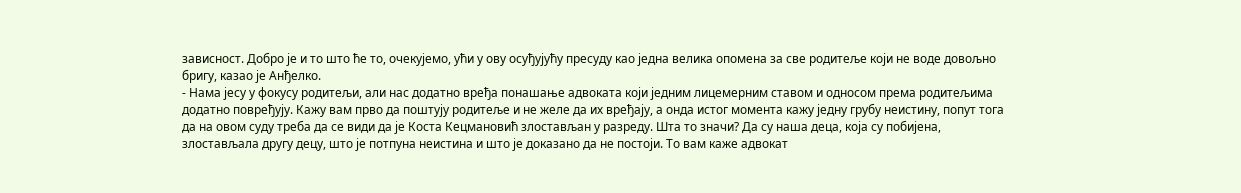зависност. Добро је и то што ће то, очекујемо, ући у ову осуђујућу пресуду као једна велика опомена за све родитеље који не воде довољно бригу, казао је Анђелко.
- Нама јесу у фокусу родитељи, али нас додатно вређа понашање адвоката који једним лицемерним ставом и односом према родитељима додатно повређују. Кажу вам прво да поштују родитеље и не желе да их вређају, а онда истог момента кажу једну грубу неистину, попут тога да на овом суду треба да се види да је Коста Кецмановић злостављан у разреду. Шта то значи? Да су наша деца, која су побијена, злостављала другу децу, што је потпуна неистина и што је доказано да не постоји. То вам каже адвокат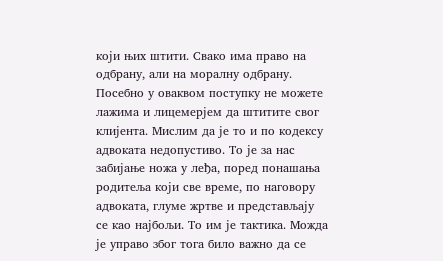који њих штити. Свако има право на одбрану, али на моралну одбрану. Посебно у оваквом поступку не можете лажима и лицемерјем да штитите свог клијента. Мислим да је то и по кодексу адвоката недопустиво. То је за нас забијање ножа у леђа, поред понашања родитеља који све време, по наговору адвоката, глуме жртве и представљају се као најбољи. То им је тактика. Можда је управо због тога било важно да се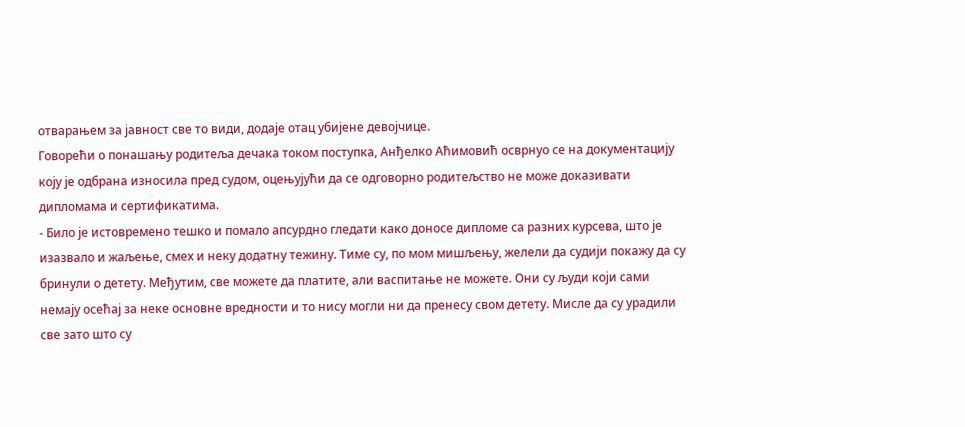отварањем за јавност све то види, додаје отац убијене девојчице.
Говорећи о понашању родитеља дечака током поступка, Анђелко Аћимовић осврнуо се на документацију коју је одбрана износила пред судом, оцењујући да се одговорно родитељство не може доказивати дипломама и сертификатима.
- Било је истовремено тешко и помало апсурдно гледати како доносе дипломе са разних курсева, што је изазвало и жаљење, смех и неку додатну тежину. Тиме су, по мом мишљењу, желели да судији покажу да су бринули о детету. Међутим, све можете да платите, али васпитање не можете. Они су људи који сами немају осећај за неке основне вредности и то нису могли ни да пренесу свом детету. Мисле да су урадили све зато што су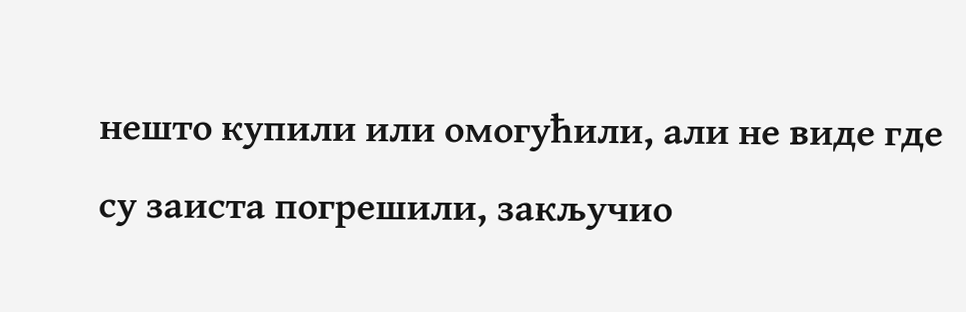нешто купили или омогућили, али не виде где су заиста погрешили, закључио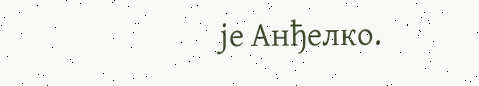је Анђелко.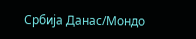Србија Данас/Мондо